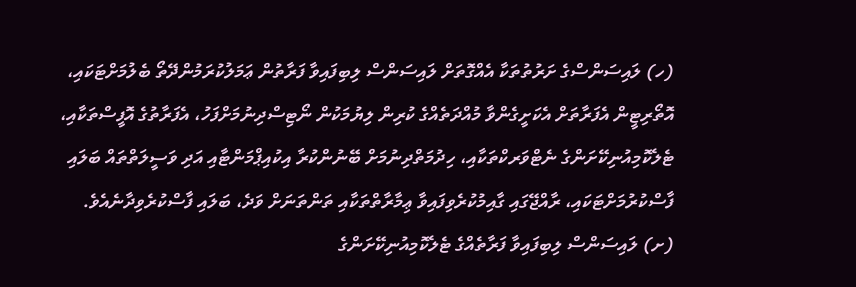(ހ) ލައިސަންސްގެ ށަރުތުތަކާ އެއްގޮތަށް ލައިސަންސް ލިބިފައިވާ ފަރާތުން ޢަމަލުކުރަމުންދޭތޯ ބެލުމަށްޓަކައި، އޮތޯރިޓީން އެފަރާތަށް އެކަށީގެންވާ މުއްދަތެއްގެ ކުރިން ލިޔުމަކުން ނޯޓިސްދިނުމަށްފަހު، އެފަރާތުގެ އޮފީސްތަކާއި، ޓެލެކޮމިއުނިކޭށަންގެ ނެޓްވަރކްތަކާއި، ހިދުމަތްދިނުމަށް ބޭނުންކުރާ އިކުއިޕްމަންޓާއި އަދި ވަސީލަތްތައް ބަލައި ފާސްކުރުމަށްޓަކައި، ރާއްޖޭގައި ގާއިމުކުރެވިފައިވާ ޢިމާރާތްތަކާއި ތަންތަނަށް ވަދެ، ބަލައި ފާސްކުރެވިދާނެއެވެ.
(ށ) ލައިސަންސް ލިބިފައިވާ ފަރާތެއްގެ ޓެލެކޮމިއުނިކޭށަންގެ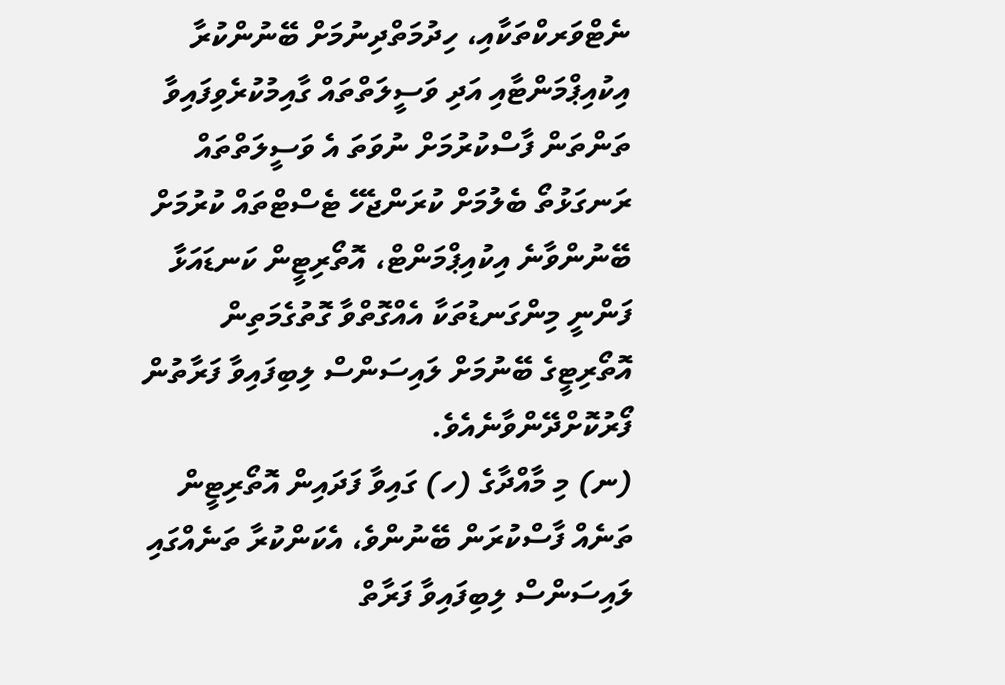ނެޓްވަރކްތަކާއި، ހިދުމަތްދިނުމަށް ބޭނުންކުރާ އިކުއިޕްމަންޓާއި އަދި ވަސީލަތްތައް ގާއިމުކުރެވިފައިވާ ތަންތަން ފާސްކުރުމަށް ނުވަތަ އެ ވަސީލަތްތައް ރަނގަޅުތޯ ބެލުމަށް ކުރަންޖެހޭ ޓެސްޓްތައް ކުރުމަށް ބޭނުންވާނެ އިކުއިޕްމަންޓް، އޮތޯރިޓީން ކަނޑައަޅާ ފަންނީ މިންގަނޑުތަކާ އެއްގޮތްވާ ގޮތުގެމަތިން އޮތޯރިޓީގެ ބޭނުމަށް ލައިސަންސް ލިބިފައިވާ ފަރާތުން ފޯރުކޮށްދޭންވާނެއެވެ.
(ނ) މި މާއްދާގެ (ހ) ގައިވާ ފަދައިން އޮތޯރިޓީން ތަނެއް ފާސްކުރަން ބޭނުންވެ، އެކަންކުރާ ތަނެއްގައި ލައިސަންސް ލިބިފައިވާ ފަރާތް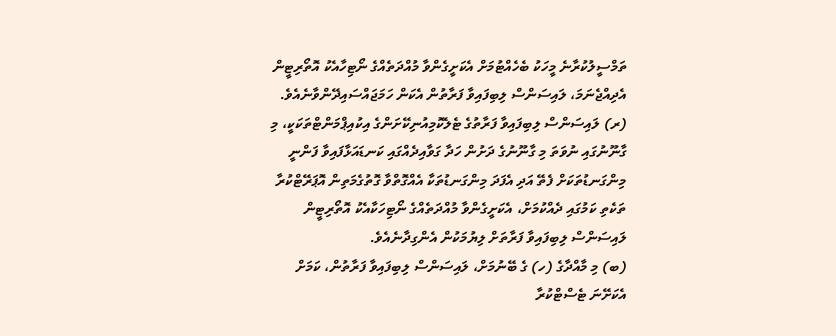ތަމްސީލުކުރާނެ މީހަކު ބެހެއްޓުމަށް އެކަށީގެންވާ މުއްދަތެއްގެ ނޯޓިހާއެކު އޮތޯރިޓީން އެދިއްޖެނަމަ، ލައިސަންސް ލިބިފައިވާ ފަރާތުން އެކަން ހަމަޖައްސައިދޭންވާނެއެވެ.
(ރ) ލައިސަންސް ލިބިފައިވާ ފަރާތުގެ ޓެލެކޮމިއުނިކޭށަންގެ އިކުއިޕްމަންޓްތަކަކީ، މި ގާނޫނުގައި ނުވަތަ މި ގާނޫނުގެ ދަށުން ހަދާ ގަވާއިދެއްގައި ކަނޑައަޅާފައިވާ ފަންނީ މިންގަނޑުތަކަށް ފެތޭ އަދި އެފަދަ މިންގަނޑުތަކާ އެއްގޮތްވާ ގޮތުގެމަތިން އޮޕަރޭޓްކުރާ ތަކެތި ކަމުގައި ދެއްކުމަށް، އެކަށީގެންވާ މުއްދަތެއްގެ ނޯޓިހަކާއެކު އޮތޯރިޓީން ލައިސަންސް ލިބިފައިވާ ފަރާތަށް ލިޔުމަކުން އެންގިދާނެއެވެ.
(ބ) މި މާއްދާގެ (ހ) ގެ ބޭނުމަށް، ލައިސަންސް ލިބިފައިވާ ފަރާތުން، ކަމަށް އެކަށޭނަ ޓެސްޓްކުރާ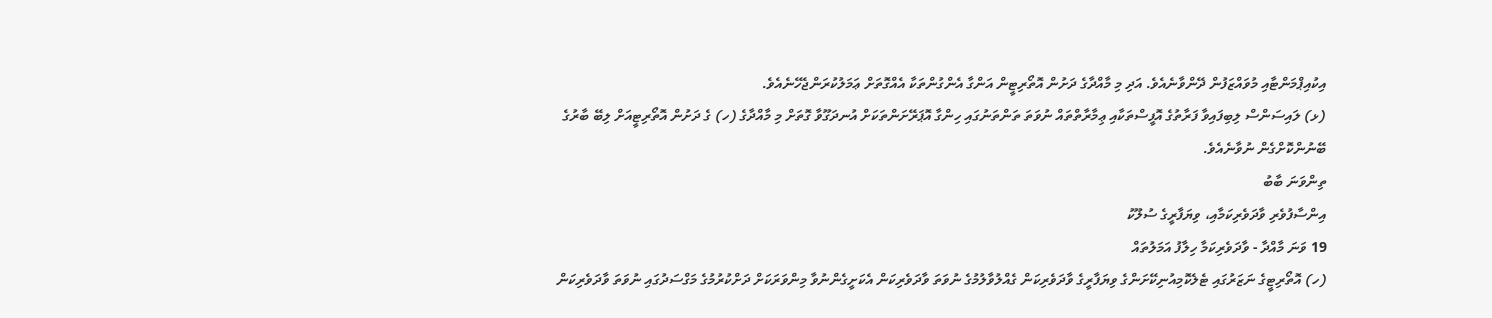އިކުއިޕްމަންޓާއި މުވައްޒަފުން ދޭންވާނެއެވެ. އަދި މި މާއްދާގެ ދަށުން އޮތޯރިޓީން އަންގާ އެންގުންތަކާ އެއްގޮތަށް ޢަމަލުކުރަންޖެހޭނެއެވެ.
(ޅ) ލައިސަންސް ލިބިފައިވާ ފަރާތުގެ އޮފީސްތަކާއި ޢިމާރާތްތައް ނުވަތަ ތަންތަނުގައި ހިންގާ އޮޕަރޭށަންތަކަށް އުނދަގޫވާ ގޮތަށް މި މާއްދާގެ (ހ) ގެ ދަށުން އޮތޯރިޓީއަށް ލިބޭ ބާރުގެ ބޭނުންކޮށްގެން ނުވާނެއެވެ.
ތިންވަނަ ބާބު
އިންސާފުވެރި ވާދަވެރިކަމާއި، ވިޔަފާރީގެ ސުލޫކު
19 ވަނަ މާއްދާ - ވާދަވެރިކަމާ ހިލާފު އަމަލުތައް
(ހ) އޮތޯރިޓީގެ ނަޒަރުގައި ޓެލެކޮމިއުނިކޭށަންގެ ވިޔަފާރީގެ ވާދަވެރިކަން ގެއްލުވާލުމުގެ ނުވަތަ ވާދަވެރިކަން އެކަށީގެންނުވާ މިންވަރަކަށް ދަށްކުރުމުގެ މަގްސަދުގައި ނުވަތަ ވާދަވެރިކަން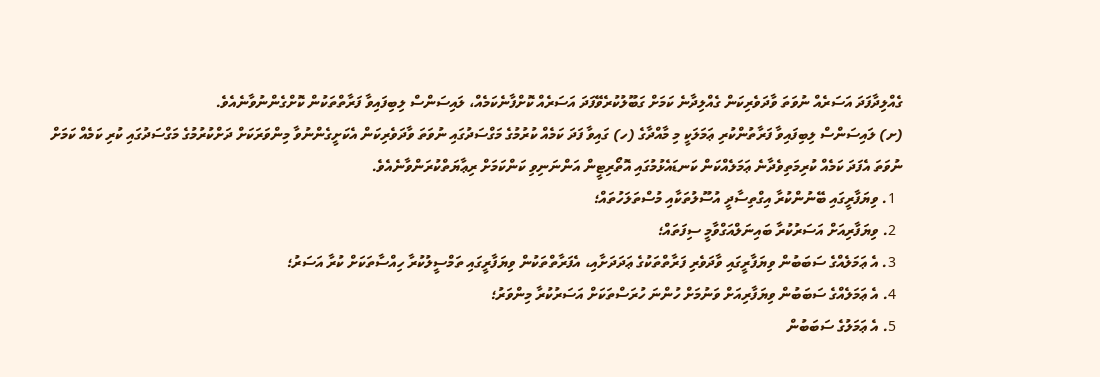ގެއްލިދާފަދަ އަސަރެއް ނުވަތަ ވާދަވެރިކަން ގެއްލިދާނެ ކަމަށް ގަބޫލުކުރެވޭފަދަ އަސަރެއް ކޮށްފާނެކަމެއް، ލައިސަންސް ލިބިފައިވާ ފަރާތްތަކުން ކޮށްގެންނުވާނެއެވެ.
(ށ) ލައިސަންސް ލިބިފައިވާ ފަރާތުންކުރި ޢަމަލަކީ މި މާއްދާގެ (ހ) ގައިވާ ފަދަ ކަމެއް ކުރުމުގެ މަގްސަދުގައި ނުވަތަ ވާދަވެރިކަން އެކަށީގެންނުވާ މިންވަރަކަށް ދަށްކުރުމުގެ މަގްސަދުގައި ކުރި ކަމެއް ކަމަށް ނުވަތަ އެފަދަ ކަމެއް ކުރިމަތިވެދާނެ ޢަމަލެއްކަން ކަނޑައެޅުމުގައި އޮތޯރިޓީން އަންނަނިވި ކަންކަމަށް ރިޢާޔަތްކުރަންވާނެއެވެ.
  1. ވިޔަފާރީގައި ބޭނުންކުރާ އިގްތިސާދީ އުސޫލުތަކާއި މުސްތަލަހުތައް؛
  2. ވިޔަފާރިއަށް އަސަރުކުރާ ބައިނަލްއަގްވާމީ ސިފަތައް؛
  3. އެ ޢަމަލެއްގެ ސަބަބުން ވިޔަފާރީގައި ވާދަވެރި ފަރާތްތަކުގެ ޢަދަދަށާއި، އެފަރާތްތަކުން ވިޔަފާރީގައި ތަމްސީލުކުރާ ހިއްސާތަކަށް ކުރާ އަސަރު؛
  4. އެ ޢަމަލެއްގެ ސަބަބުން ވިޔަފާރިއަށް ވަނުމަށް ހުންނަ ހުރަސްތަކަށް އަސަރުކުރާ މިންވަރު؛
  5. އެ ޢަމަލުގެ ސަބަބުން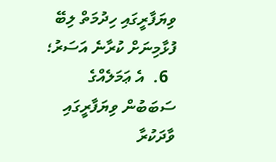ވިޔަފާރީގައި ހިދުމަތް ލިބޭ ފުޅާމިނަށް ކުރާނެ އަސަރު؛
  6.  އެ ޢަމަލެއްގެ ސަބަބުން ވިޔަފާރީގައި ވާދަކުރާ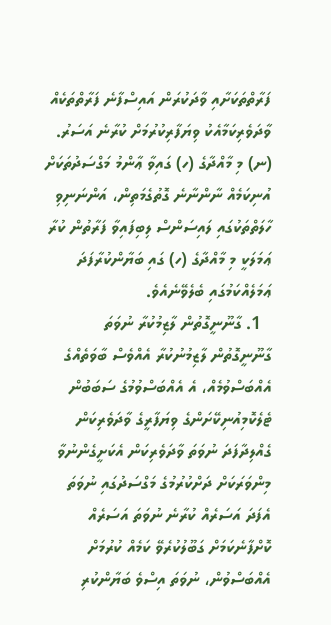ފަރާތްތަކަށާއި ވާދަކުރަން އައިސްފާނެ ފަރާތްތަކެއް ވާދަވެރިކަމާއެކު ވިޔަފާރިކުރުމަށް ކުރާނެ އަސަރު.
(ނ) މި މާއްދާގެ (ހ) ގައިވާ ޢާންމު މަގްސަދުތަކަށް އުނިކަމެއް ނާންނާނެ ގޮތުގެމަތިން، އަންނަނިވި ހާލަތްތަކުގައި ލައިސަންސް ލިބިފައިވާ ފަރާތުން ކުރާ ޢަމަލަކީ މި މާއްދާގެ (ހ) ގައި ބަޔާންކުރާފަދަ ޢަމަލެއްކަމުގައި ބެލެވޭނެއެވެ.
  1. ގާނޫނީގޮތުން ލާޒިމުކުރާ ނުވަތަ ގާނޫނީގޮތުން ލާޒިމުނުކުރާ އެއްވެސް ބާވަތެއްގެ އެއްބަސްވުމެއް، އެ އެއްބަސްވުމުގެ ސަބަބުން ޓެލެކޮމިއުނިކޭށަންގެ ވިޔަފާރީގެ ވާދަވެރިކަން ގެއްލިދާފަދަ ނުވަތަ ވާދަވެރިކަން އެކަށީގެންނުވާ މިންވަރަކަށް ދަށްކުރުމުގެ މަގްސަދުގައި ނުވަތަ އެފަދަ އަސަރެއް ކުރާނެ ނުވަތަ އަސަރެއް ކޮށްފާނެކަމަށް ގަބޫލުކުރެވޭ ކަމެއް ކުރުމަށް އެއްބަސްވުން، ނުވަތަ އިސްވެ ބަޔާންކުރި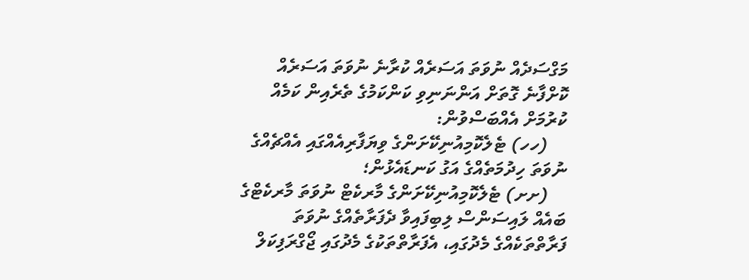މަގްސަދެއް ނުވަތަ އަސަރެއް ކުރާނެ ނުވަތަ އަސަރެއް ކޮށްފާނެ ގޮތަށް އަންނަނިވި ކަންކަމުގެ ތެރެއިން ކަމެއް ކުރުމަށް އެއްބަސްވުން:
    (ހހ) ޓެލެކޮމިއުނިކޭށަންގެ ވިޔަފާރިއެއްގައި އެއްޗެއްގެ ނުވަތަ ހިދުމަތެއްގެ އަގު ކަނޑައެޅުން؛
    (ށށ) ޓެލެކޮމިއުނިކޭށަންގެ މާރކެޓް ނުވަތަ މާރކެޓްގެ ބައެއް ލައިސަންސް ލިބިފައިވާ ދެފަރާތެއްގެ ނުވަތަ ފަރާތްތަކެއްގެ މެދުގައި، އެފަރާތްތަކުގެ މެދުގައި ޖޯގްރަފިކަލް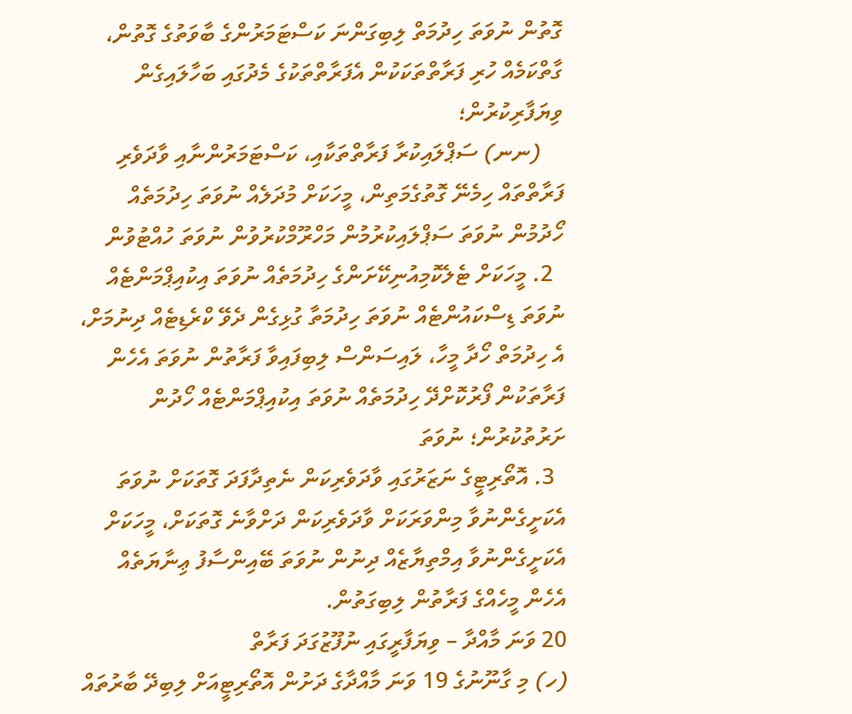ގޮތުން ނުވަތަ ހިދުމަތް ލިބިގަންނަ ކަސްޓަމަރުންގެ ބާވަތުގެ ގޮތުން، ގާތްކަމެއް ހުރި ފަރާތްތަކަކުން އެފަރާތްތަކުގެ މެދުގައި ބަހާލައިގެން ވިޔަފާރިކުރުން؛
    (ނނ) ސަޕްލައިކުރާ ފަރާތްތަކާއި، ކަސްޓަމަރުންނާއި ވާދަވެރި ފަރާތްތައް ހިމެނޭ ގޮތުގެމަތިން، މީހަކަށް މުދަލެއް ނުވަތަ ހިދުމަތެއް ހޯދުމުން ނުވަތަ ސަޕްލައިކުރުމުން މަހްރޫމްކުރުވުން ނުވަތަ ހުއްޓުވުން
  2. މީހަކަށް ޓެލެކޮމިއުނިކޭށަންގެ ހިދުމަތެއް ނުވަތަ އިކުއިޕްމަންޓެއް ނުވަތަ ޑިސްކައުންޓެއް ނުވަތަ ހިދުމަތާ ގުޅިގެން ދެވޭ ކްރެޑިޓެއް ދިނުމަށް، އެ ހިދުމަތް ހޯދާ މީހާ، ލައިސަންސް ލިބިފައިވާ ފަރާތުން ނުވަތަ އެހެން ފަރާތަކުން ފޯރުކޮށްދޭ ހިދުމަތެއް ނުވަތަ އިކުއިޕްމަންޓެއް ހޯދުން ށަރުތުކުރުން؛ ނުވަތަ
  3. އޮތޯރިޓީގެ ނަޒަރުގައި ވާދަވެރިކަން ނެތިދާފަދަ ގޮތަކަށް ނުވަތަ އެކަށީގެންނުވާ މިންވަރަކަށް ވާދަވެރިކަން ދަށްވާނެ ގޮތަކަށް، މީހަކަށް އެކަށީގެންނުވާ އިމްތިޔާޒެއް ދިނުން ނުވަތަ ބޭއިންސާފު ޢިނާޔަތެއް އެހެން މީހެއްގެ ފަރާތުން ލިބިގަތުން.
20 ވަނަ މާއްދާ – ވިޔަފާރީގައި ނުފޫޒުގަދަ ފަރާތް
(ހ) މި ގާނޫނުގެ 19 ވަނަ މާއްދާގެ ދަށުން އޮތޯރިޓީއަށް ލިބިދޭ ބާރުތައް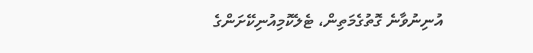އުނިނުވާނެ ގޮތުގެމަތިން، ޓެލެކޮމިއުނިކޭށަންގެ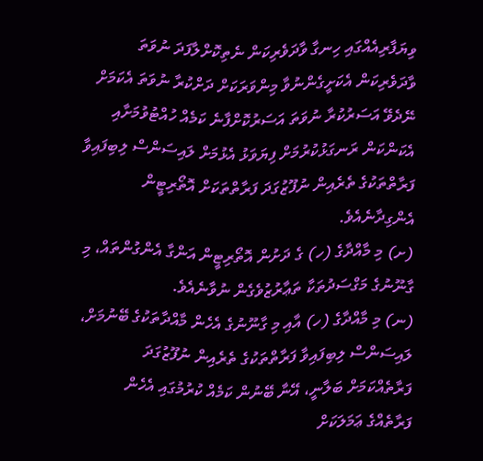ވިޔަފާރިއެއްގައި ހިނގާ ވާދަވެރިކަން ނެތިކޮށްލާފަދަ ނުވަތަ ވާދަވެރިކަން އެކަށީގެންނުވާ މިންވަރަކަށް ދަށްކުރާ ނުވަތަ އެކަމަށް ނޭދެވޭ އަސަރުކުރާ ނުވަތަ އަސަރުކޮށްފާނެ ކަމެއް ހުއްޓުވުމަށާއި އެކަންކަން ރަނގަޅުކުރުމަށް ފިޔަވަޅު އެޅުމަށް ލައިސަންސް ލިބިފައިވާ ފަރާތްތަކުގެ ތެރެއިން ނުފޫޒުގަދަ ފަރާތްތަކަށް އޮތޯރިޓީން އެންގިދާނެއެވެ.
(ށ) މި މާއްދާގެ (ހ) ގެ ދަށުން އޮތޯރިޓީން އަންގާ އެންގުންތައް، މި ގާނޫނުގެ މަގްސަދުތަކާ ތަޢާރުޒުވެގެން ނުވާނެއެވެ.
(ނ) މި މާއްދާގެ (ހ) އާއި މި ގާނޫނުގެ އެހެން މާއްދާތަކުގެ ބޭނުމަށް، ލައިސަންސް ލިބިފައިވާ ފަރާތްތަކުގެ ތެރެއިން ނުފޫޒުގަދަ ފަރާތެއްކަމަށް ބަލާނީ، އޭނާ ބޭނުން ކަމެއް ކުރުމުގައި އެހެން ފަރާތެއްގެ ޢަމަލަކަށް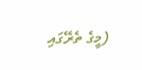(މީގެ ތެރޭގައި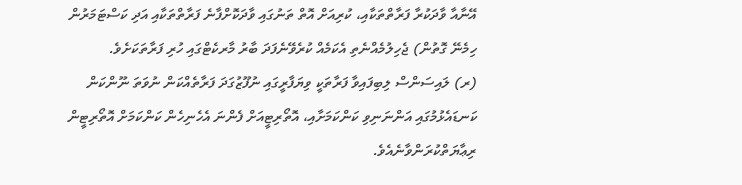އޭނާއާ ވާދަކުރާ ފަރާތްތަކާއި، ކުރިއަށް އޮތް ތަނުގައި ވާދަކޮށްފާނެ ފަރާތްތަކާއި އަދި ކަސްޓަމަރުން ހިމެނޭ ގޮތުން) ޖެހިލުމެއްނެތި އެކަމެއް ކުރެވޭނެފަދަ ބާރު މާރކެޓްގައި ހުރި ފަރާތަކަށެވެ.
(ރ) ލައިސަންސް ލިބިފައިވާ ފަރާތަކީ ވިޔަފާރީގައި ނުފޫޒުގަދަ ފަރާތެއްކަން ނުވަތަ ނޫންކަން ކަނޑައެޅުމުގައި އަންނަނިވި ކަންކަމަށާއި، އޮތޯރިޓީއަށް ފެންނަ އެހެނިހެން ކަންކަމަށް އޮތޯރިޓީން ރިޢާޔަތްކުރަންވާނެއެވެ.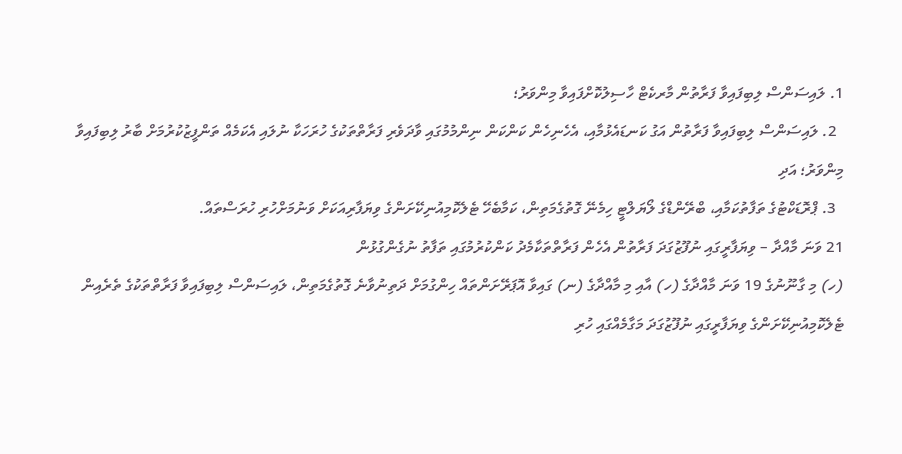1. ލައިސަންސް ލިބިފައިވާ ފަރާތުން މާރކެޓް ހާސިލުކޮށްފައިވާ މިންވަރު؛
  2. ލައިސަންސް ލިބިފައިވާ ފަރާތުން އަގު ކަނޑައެޅުމާއި، އެހެނިހެން ކަންކަން ނިންމުމުގައި ވާދަވެރި ފަރާތްތަކުގެ ހުރަހަކާ ނުލައި އެކަމެއް ތަންފީޒުކުރުމަށް ބާރު ލިބިފައިވާ މިންވަރު؛ އަދި
  3. ޕްރޮޑަކްޓުގެ ތަފާތުކަމާއި، ބްރޭންޑްގެ ލޯޔަލްޓީ ހިމެނޭ ގޮތުގެމަތިން، ކަމާބެހޭ ޓެލެކޮމިއުނިކޭށަންގެ ވިޔަފާރިއަކަށް ވަނުމަށްހުރި ހުރަސްތައް.
21 ވަނަ މާއްދާ – ވިޔަފާރީގައި ނުފޫޒުގަދަ ފަރާތުން އެހެން ފަރާތްތަކާމެދު ކަންކުރުމުގައި ތަފާތު ނުގެންގުޅުން
(ހ) މި ގާނޫނުގެ 19 ވަނަ މާއްދާގެ (ހ) އާއި މި މާއްދާގެ (ނ) ގައިވާ އޮޕަރޭށަންތައް ހިންގުމަށް ދަތިނުވާނެ ގޮތުގެމަތިން، ލައިސަންސް ލިބިފައިވާ ފަރާތްތަކުގެ ތެރެއިން ޓެލެކޮމިއުނިކޭށަންގެ ވިޔަފާރީގައި ނުފޫޒުގަދަ މަގާމެއްގައި ހުރި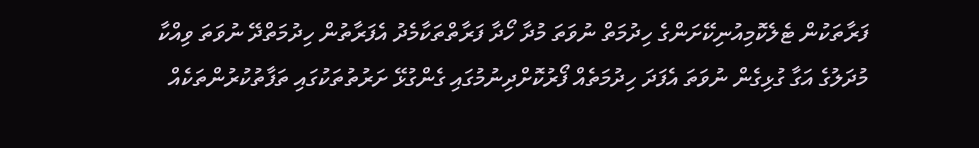ފަރާތަކުން ޓެލެކޮމިއުނިކޭށަންގެ ހިދުމަތް ނުވަތަ މުދާ ހޯދާ ފަރާތްތަކާމެދު އެފަރާތުން ހިދުމަތްދޭ ނުވަތަ ވިއްކާ މުދަލުގެ އަގާ ގުޅިގެން ނުވަތަ އެފަދަ ހިދުމަތެއް ފޯރުކޮށްދިނުމުގައި ގެންގުޅޭ ށަރުތުތަކުގައި ތަފާތުކުރުންތަކެއް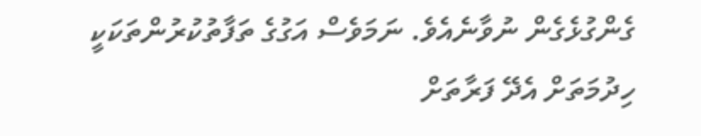ގެންގުޅެގެން ނުވާނެއެވެ. ނަމަވެސް އަގުގެ ތަފާތުކުރުންތަކަކީ ހިދުމަތަށް އެދޭ ފަރާތަށް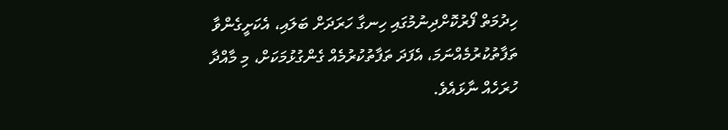ހިދުމަތް ފޯރުކޮށްދިނުމުގައި ހިނގާ ހަރަދަށް ބަލައި، އެކަށީގެންވާ ތަފާތުކުރުމެއްނަމަ، އެފަދަ ތަފާތުކުރުމެއް ގެންގުޅުމަކަށް، މި މާއްދާ ހުރަހެއް ނާޅައެވެ.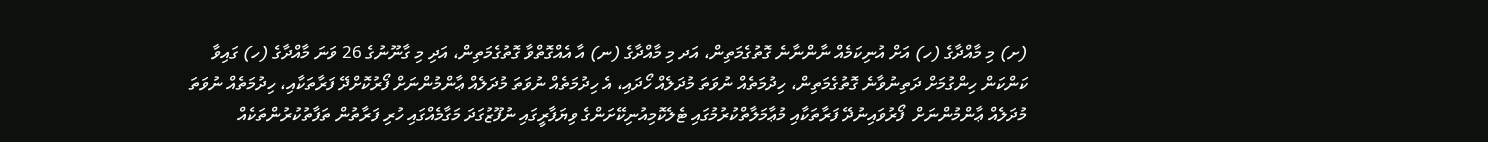(ށ) މި މާއްދާގެ (ހ) އަށް އުނިކަމެއް ނާންނާނެ ގޮތުގެމަތިން، އަދ މި މާއްދާގެ (ނ) އާ އެއްގޮތްވާ ގޮތުގެމަތިން، އަދި މި ގާނޫނުގެ 26 ވަނަ މާއްދާގެ (ހ) ގައިވާ ކަންކަން ހިންގުމަށް ދަތިނުވާނެ ގޮތުގެމަތިން، ހިދުމަތެއް ނުވަތަ މުދަލެއް ހޯދައި، އެ ހިދުމަތެއް ނުވަތަ މުދަލެއް ޢާންމުންނަށް ފޯރުކޮށްދޭ ފަރާތަކާއި، ހިދުމަތެއް ނުވަތަ މުދަލެއް ޢާންމުންނަށް  ފޯރުވައިނުދޭ ފަރާތަކާއި މުޢާމަލާތްކުރުމުގައި ޓެލެކޮމިއުނިކޭށަންގެ ވިޔަފާރީގައި ނުފޫޒުގަދަ މަގާމެއްގައި ހުރި ފަރާތުން ތަފާތުކުރުންތަކެއް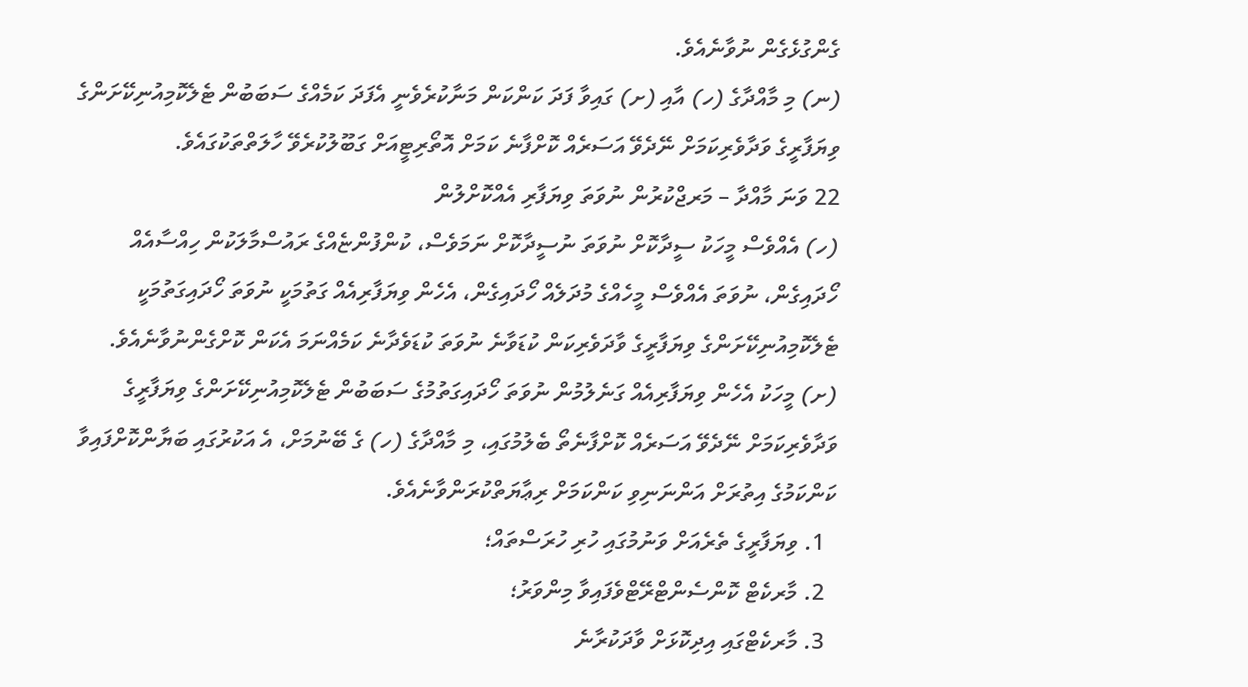ގެންގުޅެގެން ނުވާނެއެވެ.
(ނ) މި މާއްދާގެ (ހ) އާއި (ށ) ގައިވާ ފަދަ ކަންކަން މަނާކުރެވެނީ އެފަދަ ކަމެއްގެ ސަބަބުން ޓެލެކޮމިއުނިކޭށަންގެ ވިޔަފާރީގެ ވަދާވެރިކަމަށް ނޭދެވޭ އަސަރެއް ކޮށްފާނެ ކަމަށް އޮތޯރިޓީއަށް ގަބޫލުކުރެވޭ ހާލަތްތަކުގައެވެ.
22 ވަނަ މާއްދާ – މަރޖްކުރުން ނުވަތަ ވިޔަފާރި އެއްކޮށްލުން
(ހ) އެއްވެސް މީހަކު ސީދާކޮށް ނުވަތަ ނުސީދާކޮށް ނަމަވެސް، ކުންފުންޏެއްގެ ރައުސްމާލަކުން ހިއްސާއެއް ހޯދައިގެން، ނުވަތަ އެއްވެސް މީހެއްގެ މުދަލެއް ހޯދައިގެން، އެހެން ވިޔަފާރިއެއް ގަތުމަކީ ނުވަތަ ހޯދައިގަތުމަކީ ޓެލެކޮމިއުނިކޭށަންގެ ވިޔަފާރީގެ ވާދަވެރިކަން ކުޑަވާނެ ނުވަތަ ކުޑަވެދާނެ ކަމެއްނަމަ އެކަން ކޮށްގެންނުވާނެއެވެ.
(ށ) މީހަކު އެހެން ވިޔަފާރިއެއް ގަނެލުމުން ނުވަތަ ހޯދައިގަތުމުގެ ސަބަބުން ޓެލެކޮމިއުނިކޭށަންގެ ވިޔަފާރީގެ ވަދާވެރިކަމަށް ނޭދެވޭ އަސަރެއް ކޮށްފާނެތޯ ބެލުމުގައި، މި މާއްދާގެ (ހ) ގެ ބޭނުމަށް، އެ އަކުރުގައި ބަޔާންކޮށްފައިވާ ކަންކަމުގެ އިތުރަށް އަންނަނިވި ކަންކަމަށް ރިޢާޔަތްކުރަންވާނެއެވެ.
  1. ވިޔަފާރީގެ ތެރެއަށް ވަނުމުގައި ހުރި ހުރަސްތައް؛
  2. މާރކެޓް ކޮންސެންޓްރޭޓްވެފައިވާ މިންވަރު؛
  3. މާރކެޓްގައި އިދިކޮޅަށް ވާދަކުރާނެ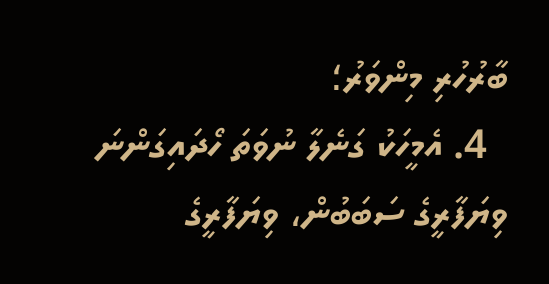ބާރުހުރި މިންވަރު؛
  4. އެމީހަކު ގަނެލާ ނުވަތަ ހޯދައިގަންނަ ވިޔަފާރީގެ ސަބަބުން، ވިޔަފާރީގެ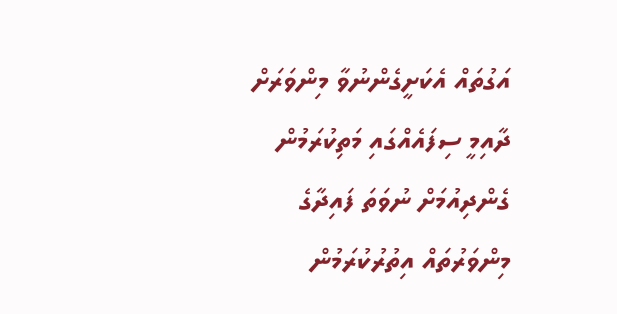އަގުތައް އެކަށީގެންނުވާ މިންވަރަށް ދާއިމީ ސިފައެއްގައި މަތިކުރަމުން ގެންދިއުމަށް ނުވަތަ ފައިދާގެ މިންވަރުތައް އިތުރުކުރަމުން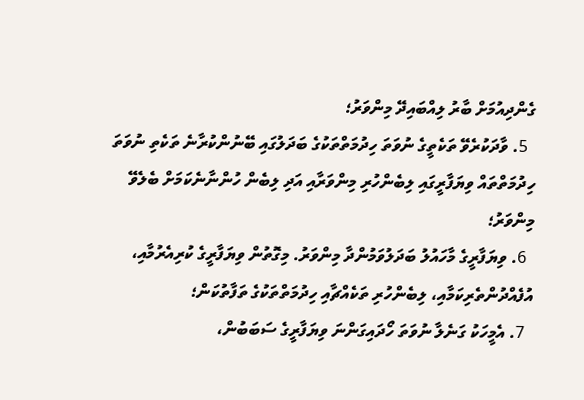ގެންދިއުމަށް ބާރު ލިއްބައިދޭ މިންވަރު؛
  5. ވާދަކުރެވޭ ތަކެތީގެ ނުވަތަ ހިދުމަތްތަކުގެ ބަދަލުގައި ބޭނުންކުރާނެ ތަކެތި ނުވަތަ ހިދުމަތްތައް ވިޔަފާރީގައި ލިބެންހުރި މިންވަރާއި އަދި ލިބެން ހުންނާނެކަމަށް ބެލެވޭ މިންވަރު؛
  6. ވިޔަފާރީގެ މާހައުލު ބަދަލުވަމުންދާ މިންވަރު. މިގޮތުން ވިޔަފާރީގެ ކުރިއެރުމާއި، އުފެއްދުންތެރިކަމާއި، ލިބެންހުރި ތަކެއްޗާއި ހިދުމަތްތަކުގެ ތަފާތުކަން؛
  7. އެމީހަކު ގަނެލާ ނުވަތަ ހޯދައިގަންނަ ވިޔަފާރީގެ ސަބަބުން،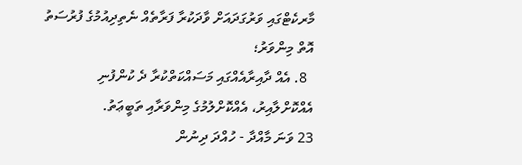މާރކެޓްގައި ވަރުގަދައަށް ވާދަކުރާ ފަރާތެއް ނެތިދިއުމުގެ ފުރުސަތު އޮތް މިންވަރު؛
  8. އެއް ދާއިރާއެއްގައި މަސައްކަތްކުރާ ދެ ކުންފުނި އެއްކޮށްލާއިރު، އެއްކޮށްލުމުގެ މިންވަރާއި ތަބީޢަތު.
23 ވަނަ މާއްދާ - ހުއްދަ ދިނުން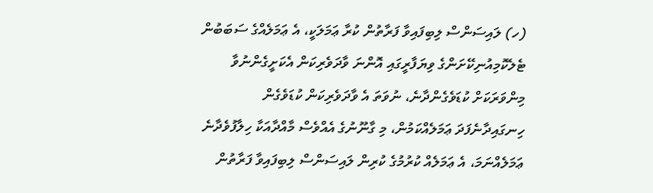(ހ) ލައިސަންސް ލިބިފައިވާ ފަރާތުން ކުރާ ޢަމަލަކީ، އެ ޢަމަލެއްގެ ސަބަބުން ޓެލެކޮމިއުނިކޭށަންގެ ވިޔަފާރީގައި އޮންނަ ވާދަވެރިކަން އެކަށީގެންނުވާ މިންވަރަކަށް ކުޑަވެގެންދާނެ، ނުވަތަ އެ ވާދަވެރިކަން ކުޑަވެގެން ހިނގައިދާނެފަދަ ޢަމަލެއްކަމުން، މި ގާނޫނުގެ އެއްވެސް މާއްދާއަކާ ހިލާފުވެދާނެ ޢަމަލެއްނަމަ، އެ ޢަމަލެއް ކުރުމުގެ ކުރިން ލައިސަންސް ލިބިފައިވާ ފަރާތުން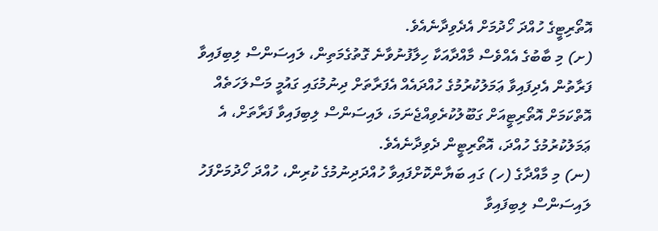އޮތޯރިޓީގެ ހުއްދަ ހޯދުމަށް އެދެވިދާނެއެވެ.
(ށ) މި ބާބުގެ އެއްވެސް މާއްދާއަކާ ހިލާފުނުވާނެ ގޮތުގެމަތިން، ލައިސަންސް ލިބިފައިވާ ފަރާތުން އެދިފައިވާ ޢަމަލުކުރުމުގެ ހުއްދައެއް އެފަރާތަށް ދިނުމުގައި ގައުމީ މަސްލަހަތެއް އޮތްކަމަށް އޮތޯރިޓީއަށް ގަބޫލުކުރެވިއްޖެނަމަ، ލައިސަންސް ލިބިފައިވާ ފަރާތަށް، އެ ޢަމަލުކުރުމުގެ ހުއްދަ، އޮތޯރިޓީން ދެވިދާނެއެވެ.
(ނ) މި މާއްދާގެ (ހ) ގައި ބަޔާންކޮށްފައިވާ ހުއްދަދިނުމުގެ ކުރިން، ހުއްދަ ހޯދުމަށްފަހު ލައިސަންސް ލިބިފައިވާ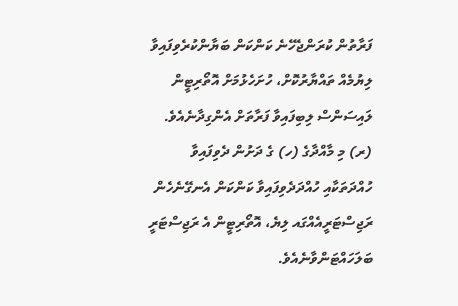ފަރާތުން ކުރަންޖެހޭނެ ކަންކަން ބަޔާންކުރެވިފައިވާ ލިޔުމެއް ތައްޔާރުކޮށް، ހުށަހެޅުމަށް އޮތޯރިޓީން ލައިސަންސް ލިބިފައިވާ ފަރާތަށް އެންގިދާނެއެވެ.
(ރ) މި މާއްދާގެ (ހ) ގެ ދަށުން ދެވިފައިވާ ހުއްދަތަކާއި ހުއްދަދެވިފައިވާ ކަންކަން އެނގޭނެހެން ރަޖިސްޓަރީއެއްގައ ލިޔެ، އޮތޯރިޓީން އެ ރަޖިސްޓަރީ ބަލަހައްޓަންވާނެއެވެ.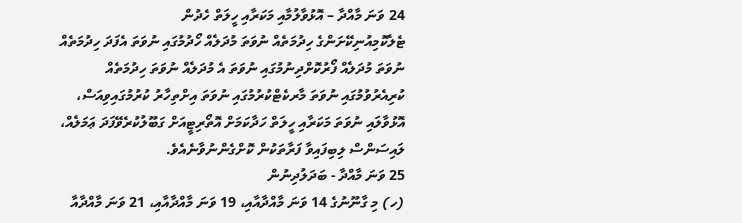24 ވަނަ މާއްދާ – އޮޅުވާލުމާއި މަކަރާއި ހީލަތް ހެދުން
ޓެލެކޮމިއުނިކޭށަންގެ ހިދުމަތެއް ނުވަތަ މުދަލެއް ހޯދުމުގައި ނުވަތަ އެފަދަ ހިދުމަތެއް ނުވަތަ މުދަލެއް ފޯރުކޮށްދިނުމުގައި ނުވަތަ އެ މުދަލެއް ނުވަތަ ހިދުމަތެއް ކުރިއެރުވުމުގައި ނުވަތަ މާރކެޓްކުރުމުގައި ނުވަތަ އިށްތިހާރު ކުރުމުގައިވިއަސް، އޮޅުވާލައި ނުވަތަ މަކަރާއި ހީލަތް ހަދާކަމަށް އޮތޯރިޓީއަށް ގަބޫލުކުރެވޭފަދަ ޢަމަލެއް، ލައިސަންސް ލިބިފައިވާ ފަރާތަކުން ކޮށްގެންނުވާނެއެވެ.
25 ވަނަ މާއްދާ - ބަދަލުދިނުން
(ހ) މި ގާނޫނުގެ 14 ވަނަ މާއްދާއާއި، 19 ވަނަ މާއްދާއާއި، 21 ވަނަ މާއްދާއާ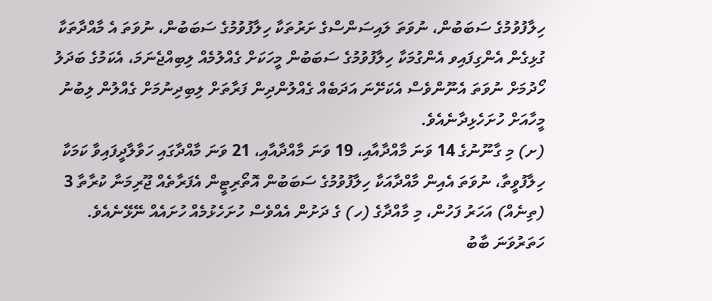ހިލާފުވުމުގެ ސަބަބުން، ނުވަތަ ލައިސަންސްގެ ށަރުތަކާ ހިލާފުވުމުގެ ސަބަބުން، ނުވަތަ އެ މާއްދާތަކާ ގުޅިގެން އެންގިފައިވ އެންގުމަކާ ހިލާފުވުމުގެ ސަބަބުން މީހަކަށް ގެއްލުމެއް ލިބިއްޖެނަމަ، އެކަމުގެ ބަދަލު ހޯދުމަށް ނުވަތަ އެނޫންވެސް އެކަށޭނަ އަދަބެއް ގެއްލުންދިން ފަރާތަށް ލިބިދިނުމަށް ގެއްލުން ލިބުނު މީހާއަށް ހުށަހެޅިދާނެއެވެ.
(ށ) މި ގާނޫނުގެ 14 ވަނަ މާއްދާއާއި، 19 ވަނަ މާއްދާއާއި، 21 ވަނަ މާއްދާގައި ހަވާލާދީފައިވާ ކަމަކާ ހިލާފުވީތާ، ނުވަތަ އެއިން މާއްދާއަކާ ހިލާފުވުމުގެ ސަބަބުން އޮތޯރިޓީން އެފަރާތެއް ޖޫރިމަނާ ކުރާތާ 3 (ތިނެއް) އަހަރު ފަހުން، މި މާއްދާގެ (ހ) ގެ ދަށުން އެއްވެސް ހުށަހެޅުމެއް ހުށައެއް ނޭޅޭނެއެވެ.
ހަތަރުވަނަ ބާބު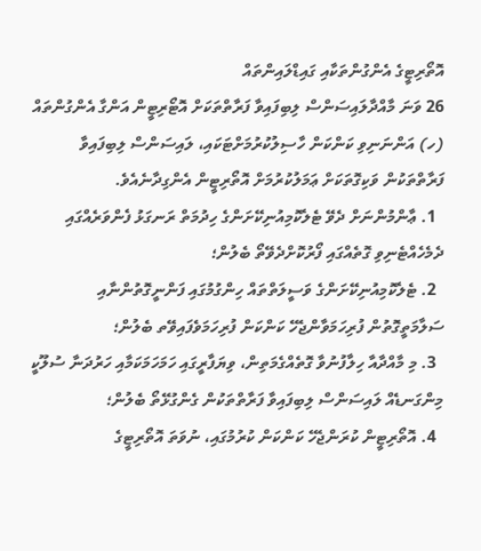އޮތޯރިޓީގެ އެންގުންތަކާއި ގައިޑްލައިންތައް
26 ވަނަ މާއްދާލައިސަންސް ލިބިފައިވާ ފަރާތްތަކަށް އޮޓޯރިޓީން އަންގާ އެންގުންތައް
(ހ) އަންނަނިވި ކަންކަން ހާސިލުކުރުމަށްޓަކައި، ލައިސަންސް ލިބިފައިވާ ފަރާތްތަކުން ވަކިގޮތަކަށް ޢަމަލުކުރުމަށް އޮތޯރިޓީން އެންގިދާނެއެވެ.
  1. ޢާންމުންނަށް ދެވޭ ޓެލެކޮމިއުނިކޭށަންގެ ހިދުމަތް ރަނގަޅު ފެންވަރެއްގައި ދެމެހެއްޓެނިވި ގޮތެއްގައި ފޯރުކޮށްދެވޭތޯ ބެލުން؛
  2. ޓެލެކޮމިއުނިކޭށަންގެ ވަސީލަތްތައް ހިންގުމުގައި ފަންނީގޮތުންނާއި ސަލާމަތީގޮތުން ފުރިހަމަވާންޖެހޭ ކަންކަން ފުރިހަމަވެފައިވޭތ ބެލުން؛
  3. މި މާއްދާއާ ހިލާފުނުވާ ގޮތެއްގެމަތިން، ވިޔަފާރީގައި ހަމަހަމަކަމާއި ހަރުދަނާ ސުލޫކީ މިންގަނޑެއް ލައިސަންސް ލިބިފައިވާ ފަރާތްތަކުން ގެންގުޅޭތޯ ބެލުން؛
  4. އޮތޯރިޓީން ކުރަންޖެހޭ ކަންކަން ކުރުމުގައި، ނުވަތަ އޮތޯރިޓީގެ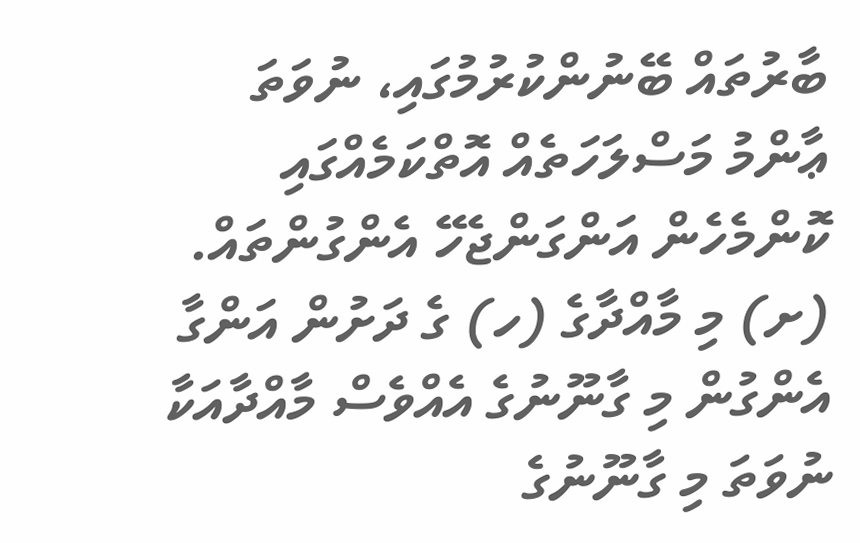ބާރުތައް ބޭނުންކުރުމުގައި، ނުވަތަ ޢާންމު މަސްލަހަތެއް އޮތްކަމެއްގައި ކޮންމެހެން އަންގަންޖެހޭ އެންގުންތައް.
(ށ) މި މާއްދާގެ (ހ) ގެ ދަށުން އަންގާ އެންގުން މި ގާނޫނުގެ އެއްވެސް މާއްދާއަކާ ނުވަތަ މި ގާނޫނުގެ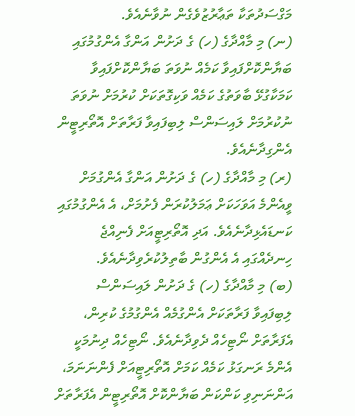މަގްސަދުތަކާ ތަޢާރުޒުވެގެން ނުވާނެއެވެ.
(ނ) މި މާއްދާގެ (ހ) ގެ ދަށުން އަންގާ އެންގުމުގައި ބަޔާންކޮށްފައިވާ ކަމެއް ނުވަތަ ބަޔާންކޮށްފައިވާ ކަމަކާގުޅޭ ބާވަތުގެ ކަމެއް ވަކިގޮތަކަށް ކުރުމަށް ނުވަތަ ނުކުރުމަށް ލައިސަންސް ލިބިފައިވާ ފަރާތަށް އޮތޯރިޓީން އެންގިދާނެއެވެ.
(ރ) މި މާއްދާގެ (ހ) ގެ ދަށުން އަންގާ އެންގުމަށް ވީއެންމެ އަވަހަކަށް ޢަމަލުކުރަން ފެށުމަށް، އެ އެންގުމުގައި ކަނޑައެޅިދާނެއެވެ. އަދި އޮތޯރިޓީއަށް ފެނިއްޖެ ހިނދެއްގައި އެ އެންގުން ބާތިލުކުރެވިދާނެއެވެ.
(ބ) މި މާއްދާގެ (ހ) ގެ ދަށުން ލައިސަންސް ލިބިފައިވާ ފަރާތަކަށް އެންގުމެއް އެންގުމުގެ ކުރިން، އެފަރާތަށް ނޯޓިހެއް ދެވިދާނެއެވެ. ނޯޓިހެއް ދިނުމަކީ އެންމެ ރަނގަޅު ކަމެއް ކަމަށް އޮތޯރިޓީއަށް ފެންނަނަމަ، އަންނަނިވި ކަންކަން ބަޔާންކޮށް އޮތޯރިޓީން އެފަރާތަށް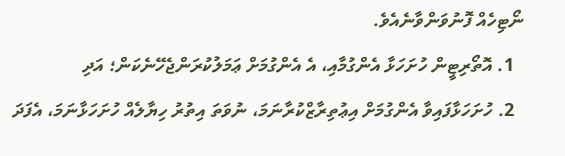ނޯޓިހެއް ފޮނުވަންވާނެއެވެ.
  1. އޮތޯރިޓީން ހުށަހަޅާ އެންގުމާއި، އެ އެންގުމަށް ޢަމަލުކުރަންޖެހޭނެކަން؛ އަދި
  2. ހުށަހަޅާފައިވާ އެންގުމަށް އިޢުތިރާޒްކުރާނަމަ، ނުވަތަ އިތުރު ހިޔާލެއް ހުށަހަޅާނަމަ، އެފަދަ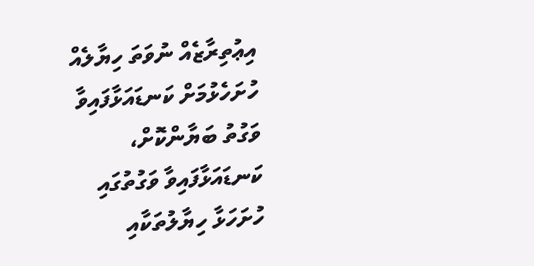އިޢުތިރާޒެއް ނުވަތަ ހިޔާލެއް ހުށަހެޅުމަށް ކަނޑައަޅާފައިވާ ވަގުތު ބަޔާންކޮށް، ކަނޑައަޅާފައިވާ ވަގުތުގައި ހުށަހަޅާ ހިޔާލުތަކާއި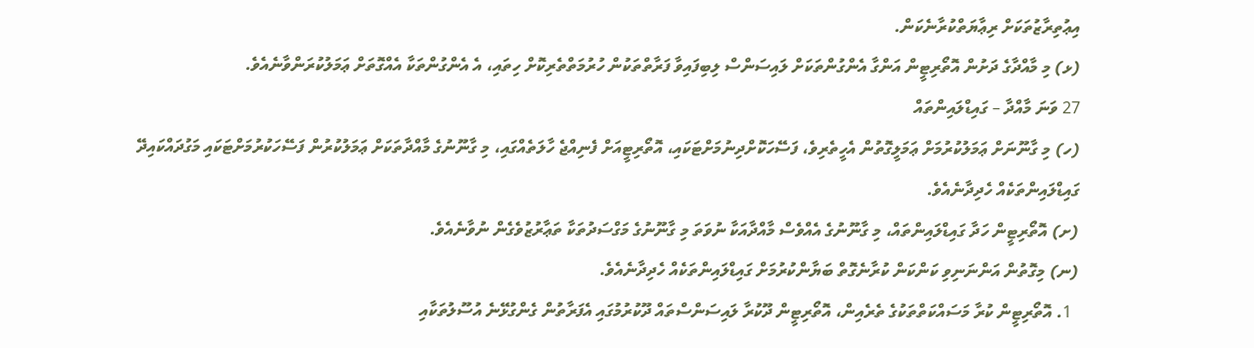އިޢުތިރާޒުތަކަށް ރިޢާޔަތްކުރާނެކަން.
(ޅ) މި މާއްދާގެ ދަށުން އޮތޯރިޓީން އަންގާ އެންގުންތަކަށް ލައިސަންސް ލިބިފައިވާ ފަރާތްތަކުން ހުރުމަތްތެރިކޮށް ހިތައި، އެ އެންގުންތަކާ އެއްގޮތަށް ޢަމަލުކުރަންވާނެއެވެ.
27 ވަނަ މާއްދާ – ގައިޑްލައިންތައް
(ހ) މި ގާނޫނަށް ޢަމަލުކުރުމަށް ޢަމަލީގޮތުން އެހީތެރިވެ، ފަސޭހަކޮށްދިނުމަށްޓަކައި، އޮތޯރިޓީއަށް ފެނިއްޖެ ހާލަތެއްގައި، މި ގާނޫނުގެ މާއްދާތަކަށް ޢަމަލުކުރުން ފަސޭހަކުރުމަށްޓަކައި މަގުދައްކައިދޭ ގައިޑްލައިންތަކެއް ހެދިދާނެއެވެ.
(ށ) އޮތޯރިޓީން ހަދާ ގައިޑްލައިންތައް، މި ގާނޫނުގެ އެއްވެސް މާއްދާއަކާ ނުވަތަ މި ގާނޫނުގެ މަގްސަދުތަކާ ތަޢާރުޒުވެގެން ނުވާނެއެވެ.
(ނ) މިގޮތުން އަންނަނިވި ކަންކަން ކުރާނެގޮތް ބަޔާންކުރުމަށް ގައިޑްލައިންތަކެއް ހެދިދާނެއެވެ.
  1. އޮތޯރިޓީން ކުރާ މަސައްކަތްތަކުގެ ތެރެއިން، އޮތޯރިޓީން ދޫކުރާ ލައިސަންސްތައް ދޫކުރުމުގައި އެފަރާތުން ގެންގުޅޭނެ އުސޫލުތަކާއި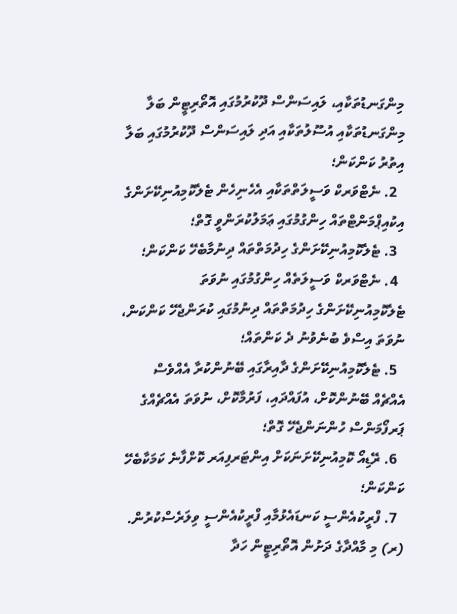މިންގަނޑުތަކާއި، ލައިސަންސް ދޫކުރުމުގައި އޮތޯރިޓީން ބަލާ މިންގަނޑުތަކާއި އުސޫލުތަކާއި އަދި ލައިސަންސް ދޫކުރުމުގައި ބަލާ އިތުރު ކަންކަން؛
  2. ނެޓްވަރކް ވަސީލަތްތަކާއި އެހެނިހެން ޓެލެކޮމިއުނިކޭށަންގެ އިކުއިޕްމަންޓްތައް ހިންގުމުގައި ޢަމަލުކުރަންވީ ގޮތް؛
  3. ޓެލެކޮމިއުނިކޭށަންގެ ހިދުމަތްތައް ދިނުމާބެހޭ ކަންކަން؛
  4. ނެޓްވަރކް ވަސީލަތެއް ހިންގުމުގައި ނުވަތަ ޓެލެކޮމިއުނިކޭށަންގެ ހިދުމަތްތައް ދިނުމުގައި ކުރަންޖެހޭ ކަންކަން، ނުވަތަ އިސްވެ ބުނެވުނު ދެ ކަންތައް؛
  5. ޓެލެކޮމިއުނިކޭށަންގެ ދާއިރާގައި ބޭނުންކުރާ އެއްވެސް އެއްޗެއް ބޭނުންކޮށް، އުފައްދައި، ފަރުމާކޮށް، ނުވަތަ އެއްޗެއްގެ ޕަރފޯމަންސް ހުންނަންޖެހޭ ގޮތް؛
  6. ރޭޑިއޯ ކޮމިއުނިކޭށަނަކަށް އިންޓަރފިއަރ ކޮށްފާނެ ކަމަކާބެހޭ ކަންކަން؛
  7. ފްރީކުއެންސީ ކަނޑައެޅުމާއި ފްރީކުއެންސީ ވިލަރެސްކުރުން.
(ރ) މި މާއްދާގެ ދަށުން އޮތޯރިޓީން ހަދާ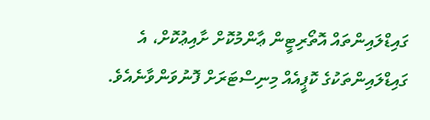ގައިޑްލައިންތައް އޮތޯރިޓީން ޢާންމުކޮށް ށާއިޢުކޮށް، އެ ގައިޑްލައިންތަކުގެ ކޮޕީއެއް މިނިސްޓަރަށް ފޮނުވަންވާނެއެވެ.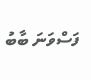ފަސްވަނަ ބާބު